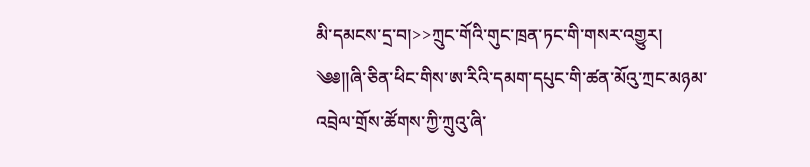མི་དམངས་དྲ་བ།>>ཀྲུང་གོའི་གུང་ཁྲན་ཏང་གི་གསར་འགྱུར།
༄༅།།ཞི་ཅིན་ཕིང་གིས་ཨ་རིའི་དམག་དཔུང་གི་ཚན་མོའུ་ཀྲང་མཉམ་འབྲེལ་གྲོས་ཚོགས་ཀྱི་ཀྲུའུ་ཞི་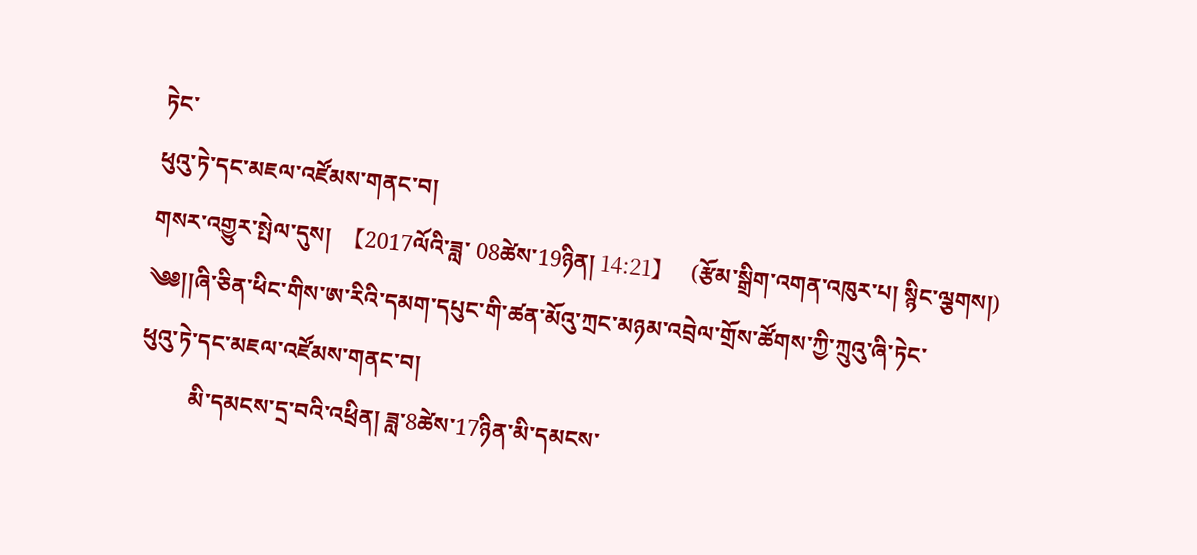ཏེང་
ཕུའུ་ཏེ་དང་མཇལ་འཛོམས་གནང་བ།
གསར་འགྱུར་སྤེལ་དུས།  【2017ལོའི་ཟླ་ 08ཚེས་19ཉིན། 14:21】   (རྩོམ་སྒྲིག་འགན་འཁུར་པ། སྙིང་ལྕགས།)
༄༅།།ཞི་ཅིན་ཕིང་གིས་ཨ་རིའི་དམག་དཔུང་གི་ཚན་མོའུ་ཀྲང་མཉམ་འབྲེལ་གྲོས་ཚོགས་ཀྱི་ཀྲུའུ་ཞི་ཏེང་
ཕུའུ་ཏེ་དང་མཇལ་འཛོམས་གནང་བ།
         མི་དམངས་དྲ་བའི་འཕྲིན། ཟླ་8ཚེས་17ཉིན་མི་དམངས་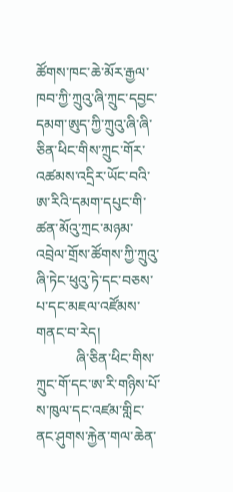ཚོགས་ཁང་ཆེ་མོར་རྒྱལ་ཁབ་ཀྱི་ཀྲུའུ་ཞི་ཀྲུང་དབྱང་དམག་ཨུད་ཀྱི་ཀྲུའུ་ཞི་ཞི་ཅིན་ཕིང་གིས་ཀྲུང་གོར་འཚམས་འདྲིར་ཡོང་བའི་ཨ་རིའི་དམག་དཔུང་གི་ཚན་མོའུ་ཀྲང་མཉམ་འབྲེལ་གྲོས་ཚོགས་ཀྱི་ཀྲུའུ་ཞི་ཏེང་ཕུའུ་ཏེ་དང་བཅས་པ་དང་མཇལ་འཛོམས་གནང་བ་རེད།
           ཞི་ཅིན་ཕིང་གིས་ཀྲུང་གོ་དང་ཨ་རི་གཉིས་པོ་ས་ཁུལ་དང་འཛམ་གླིང་ནང་ཤུགས་རྐྱེན་གལ་ཆེན་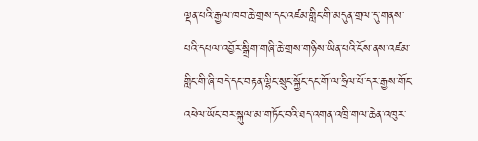ལྡན་པའི་རྒྱལ་ཁབ་ཆེ་གྲས་དང་འཛམ་གླིང་གི་མདུན་གྲལ་དུ་གནས་པའི་དཔལ་འབྱོར་སྒྲིག་གཞི་ཆེ་གྲས་གཉིས་ཡིན་པའི་ངོས་ནས་འཛམ་གླིང་གི་ཞི་བདེ་དང་བརྟན་ལྷིང་སྲུང་སྐྱོང་དང་གོ་ལ་ཧྲིལ་པོ་དར་རྒྱས་གོང་འཕེལ་ཡོང་བར་སྐུལ་མ་གཏོང་བའི་ཐད་འགན་འཁྲི་གལ་ཆེན་འཁུར་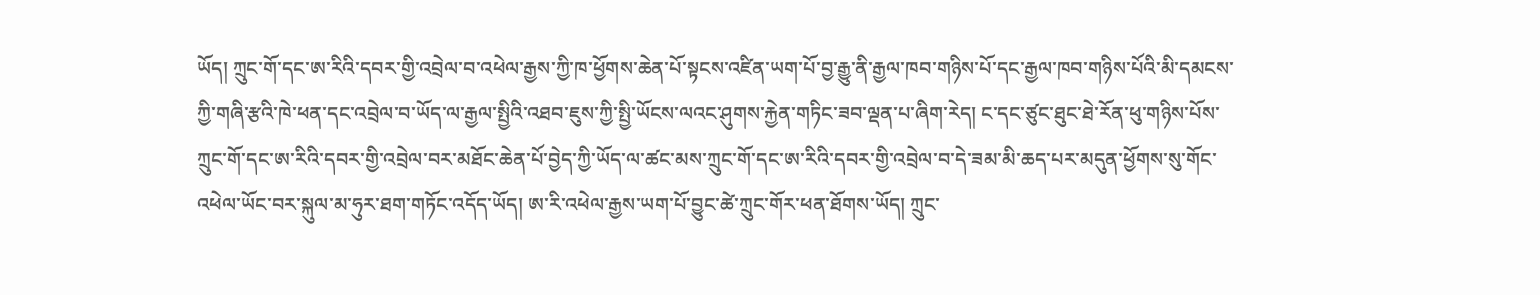ཡོད། ཀྲུང་གོ་དང་ཨ་རིའི་དབར་གྱི་འབྲེལ་བ་འཕེལ་རྒྱས་ཀྱི་ཁ་ཕྱོགས་ཆེན་པོ་སྟངས་འཛིན་ཡག་པོ་བྱ་རྒྱུ་ནི་རྒྱལ་ཁབ་གཉིས་པོ་དང་རྒྱལ་ཁབ་གཉིས་པོའི་མི་དམངས་ཀྱི་གཞི་རྩའི་ཁེ་ཕན་དང་འབྲེལ་བ་ཡོད་ལ་རྒྱལ་སྤྱིའི་འཐབ་ཇུས་ཀྱི་སྤྱི་ཡོངས་ལའང་ཤུགས་རྐྱེན་གཏིང་ཟབ་ལྡན་པ་ཞིག་རེད། ང་དང་ཙུང་ཐུང་ཐེ་རོན་ཕུ་གཉིས་པོས་ཀྲུང་གོ་དང་ཨ་རིའི་དབར་གྱི་འབྲེལ་བར་མཐོང་ཆེན་པོ་བྱེད་ཀྱི་ཡོད་ལ་ཚང་མས་ཀྲུང་གོ་དང་ཨ་རིའི་དབར་གྱི་འབྲེལ་བ་དེ་ཟམ་མི་ཆད་པར་མདུན་ཕྱོགས་སུ་གོང་འཕེལ་ཡོང་བར་སྐུལ་མ་ཧུར་ཐག་གཏོང་འདོད་ཡོད། ཨ་རི་འཕེལ་རྒྱས་ཡག་པོ་བྱུང་ཚེ་ཀྲུང་གོར་ཕན་ཐོགས་ཡོད། ཀྲུང་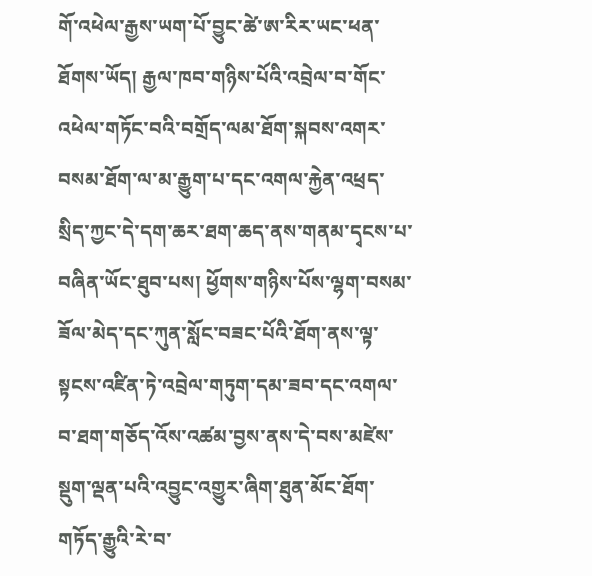གོ་འཕེལ་རྒྱས་ཡག་པོ་བྱུང་ཚེ་ཨ་རིར་ཡང་ཕན་ཐོགས་ཡོད། རྒྱལ་ཁབ་གཉིས་པོའི་འབྲེལ་བ་གོང་འཕེལ་གཏོང་བའི་བགྲོད་ལམ་ཐོག་སྐབས་འགར་བསམ་ཐོག་ལ་མ་རྒྱུག་པ་དང་འགལ་རྐྱེན་འཕྲད་སྲིད་ཀྱང་དེ་དག་ཆར་ཐག་ཆད་ནས་གནམ་དྭངས་པ་བཞིན་ཡོང་ཐུབ་པས། ཕྱོགས་གཉིས་པོས་ལྷག་བསམ་ཟོལ་མེད་དང་ཀུན་སློང་བཟང་པོའི་ཐོག་ནས་ལྟ་སྟངས་འཛིན་ཏེ་འབྲེལ་གཏུག་དམ་ཟབ་དང་འགལ་བ་ཐག་གཅོད་འོས་འཚམ་བྱས་ནས་དེ་བས་མཛེས་སྡུག་ལྡན་པའི་འབྱུང་འགྱུར་ཞིག་ཐུན་མོང་ཐོག་གཏོད་རྒྱུའི་རེ་བ་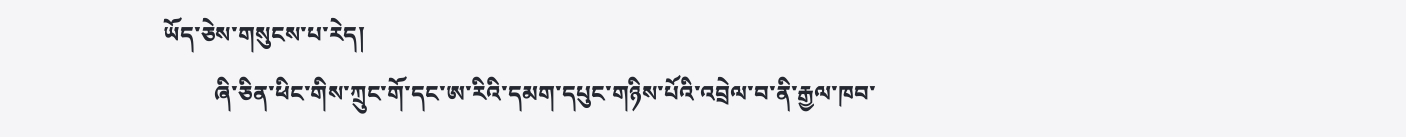ཡོད་ཅེས་གསུངས་པ་རེད།
         ཞི་ཅིན་ཕིང་གིས་ཀྲུང་གོ་དང་ཨ་རིའི་དམག་དཔུང་གཉིས་པོའི་འབྲེལ་བ་ནི་རྒྱལ་ཁབ་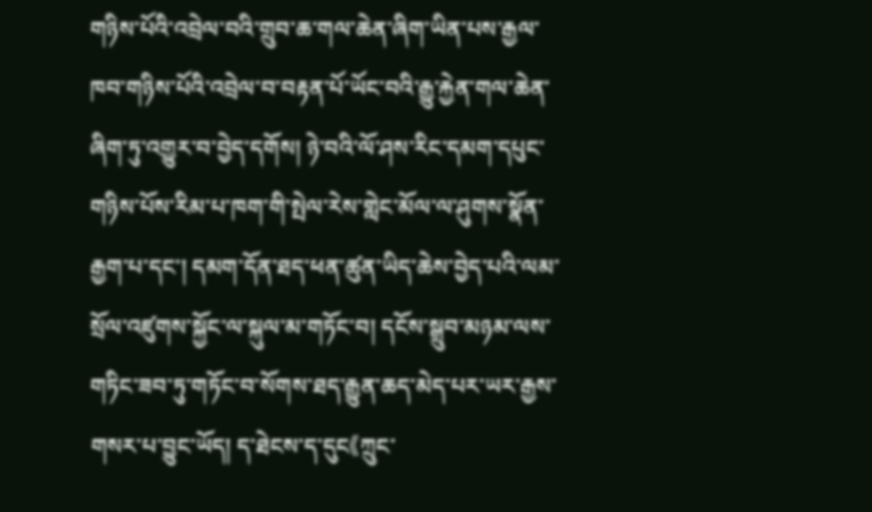གཉིས་པོའི་འབྲེལ་བའི་གྲུབ་ཆ་གལ་ཆེན་ཞིག་ཡིན་པས་རྒྱལ་ཁབ་གཉིས་པོའི་འབྲེལ་བ་བརྟན་པོ་ཡོང་བའི་རྒྱུ་རྐྱེན་གལ་ཆེན་ཞིག་ཏུ་འགྱུར་བ་བྱེད་དགོས། ཉེ་བའི་ལོ་ཤས་རིང་དམག་དཔུང་གཉིས་པོས་རིམ་པ་ཁག་གི་སྤེལ་རེས་གླེང་མོལ་ལ་ཤུགས་སྣོན་རྒྱག་པ་དང་། དམག་དོན་ཐད་ཕན་ཚུན་ཡིད་ཆེས་བྱེད་པའི་ལམ་སྲོལ་འཛུགས་སྐྱོང་ལ་སྐུལ་མ་གཏོང་བ། དངོས་སྒྲུབ་མཉམ་ལས་གཏིང་ཟབ་ཏུ་གཏོང་བ་སོགས་ཐད་རྒྱུན་ཆད་མེད་པར་ཡར་རྒྱས་གསར་པ་བྱུང་ཡོད། ད་ཐེངས་ད་དུང《ཀྲུང་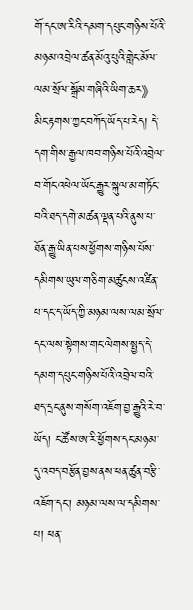གོ་དང་ཨ་རིའི་དམག་དཔུང་གཉིས་པོའི་མཉམ་འབྲེལ་ཚན་མོའུ་པུའི་གླེང་མོལ་ལམ་སྲོལ་སྒྲོམ་གཞིའི་ཡིག་ཆར》མིང་རྟགས་ཀྱང་བཀོད་ཡོད་པ་རེད། དེ་དག་གིས་རྒྱལ་ཁབ་གཉིས་པོའི་འབྲེལ་བ་གོང་འཕེལ་ཡོང་རྒྱུར་སྐུལ་མ་གཏོང་བའི་ཐད་དགེ་མཚན་ལྡན་པའི་ནུས་པ་ཐོན་རྒྱུ་ཡིན་པས་ཕྱོགས་གཉིས་པོས་དམིགས་ཡུལ་གཅིག་མཚུངས་འཛིན་པ་དང་ད་ཡོད་ཀྱི་མཉམ་ལས་ལམ་སྲོལ་དང་ལས་སྟེགས་གང་ལེགས་སྤྱད་དེ་དམག་དཔུང་གཉིས་པོའི་འབྲེལ་བའི་ཐད་དྲང་ནུས་གསོག་འཇོག་བྱ་རྒྱུའི་རེ་བ་ཡོད། ང་ཚོས་ཨ་རི་ཕྱོགས་དང་མཉམ་དུ་འབད་བརྩོན་བྱས་ནས་ཕན་ཚུན་བརྩི་འཇོག་དང་། མཉམ་ལས་ལ་དམིགས་པ། ཕན་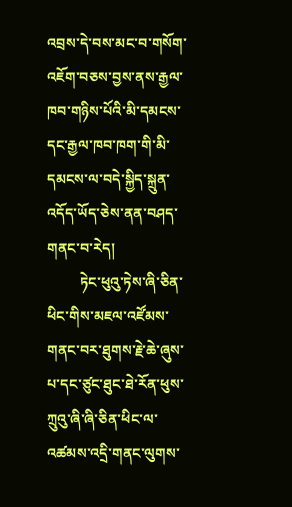འབྲས་དེ་བས་མང་བ་གསོག་འཇོག་བཅས་བྱས་ནས་རྒྱལ་ཁབ་གཉིས་པོའི་མི་དམངས་དང་རྒྱལ་ཁབ་ཁག་གི་མི་དམངས་ལ་བདེ་སྐྱིད་སྐྲུན་འདོད་ཡོད་ཅེས་ནན་བཤད་གནང་བ་རེད།
         ཏེང་ཕུའུ་ཏེས་ཞི་ཅིན་ཕིང་གིས་མཇལ་འཛོམས་གནང་བར་ཐུགས་རྗེ་ཆེ་ཞུས་པ་དང་ཙུང་ཐུང་ཐེ་རོན་ཕུས་ཀྲུའུ་ཞི་ཞི་ཅིན་ཕིང་ལ་འཚམས་འདྲི་གནང་ལུགས་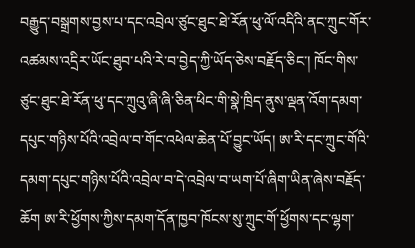བརྒྱུད་བསྒྲགས་བྱས་པ་དང་འབྲེལ་ཙུང་ཐུང་ཐེ་རོན་ཕུ་ལོ་འདིའི་ནང་ཀྲུང་གོར་འཚམས་འདྲིར་ཡོང་ཐུབ་པའི་རེ་བ་བྱེད་ཀྱི་ཡོད་ཅེས་བརྗོད་ཅིང་། ཁོང་གིས་ཙུང་ཐུང་ཐེ་རོན་ཕུ་དང་ཀྲུའུ་ཞི་ཞི་ཅིན་ཕིང་གི་སྣེ་ཁྲིད་ནུས་ལྡན་འོག་དམག་དཔུང་གཉིས་པོའི་འབྲེལ་བ་གོང་འཕེལ་ཆེན་པོ་བྱུང་ཡོད། ཨ་རི་དང་ཀྲུང་གོའི་དམག་དཔུང་གཉིས་པོའི་འབྲེལ་བ་དེ་འབྲེལ་བ་ཡག་པོ་ཞིག་ཡིན་ཞེས་བརྗོད་ཆོག ཨ་རི་ཕྱོགས་ཀྱིས་དམག་དོན་ཁྱབ་ཁོངས་སུ་ཀྲུང་གོ་ཕྱོགས་དང་ལྷག་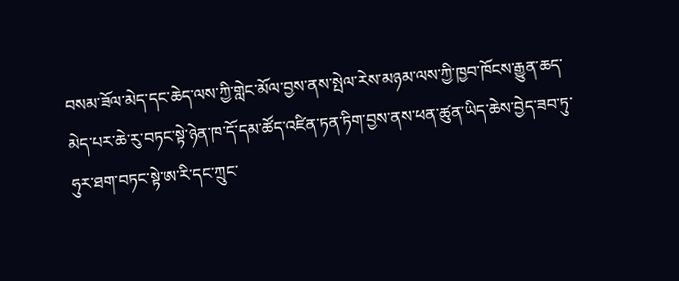བསམ་ཟོལ་མེད་དང་ཆེད་ལས་ཀྱི་གླེང་མོལ་བྱས་ནས་སྤེལ་རེས་མཉམ་ལས་ཀྱི་ཁྱབ་ཁོངས་རྒྱུན་ཆད་མེད་པར་ཆེ་རུ་བཏང་སྟེ་ཉེན་ཁ་དོ་དམ་ཚོད་འཛིན་ཏན་ཏིག་བྱས་ནས་ཕན་ཚུན་ཡིད་ཆེས་བྱེད་ཟབ་ཏུ་ཧུར་ཐག་བཏང་སྟེ་ཨ་རི་དང་ཀྲུང་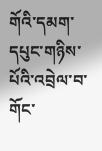གོའི་དམག་དཔུང་གཉིས་པོའི་འབྲེལ་བ་གོང་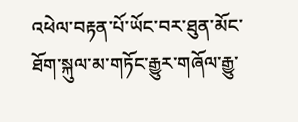འཕེལ་བརྟན་པོ་ཡོང་བར་ཐུན་མོང་ཐོག་སྐུལ་མ་གཏོང་རྒྱུར་གཞོལ་རྒྱུ་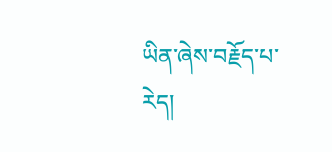ཡིན་ཞེས་བརྗོད་པ་རེད།